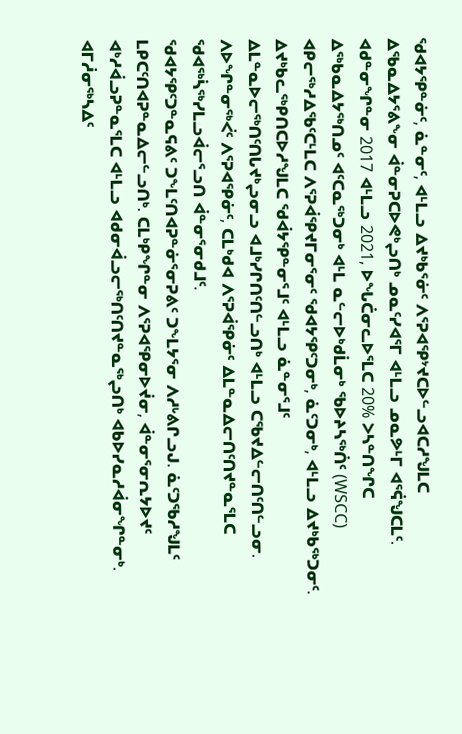ᖁᐊᔭᕿᓐᓃᑦ, ᓈᓐᓂᑦ, ᐊᒻᒪᓗ ᐃᔪᒃᑲᕐᓃᑦ ᐱᕐᕈᐊᕿᔾᔪᑕᐅᓪᓗᐊᑕᓱᖑᒪᑕ ᐃᖃᓇᐃᔭᕐᕕᖕᓂ ᐋᓐᓂᕈᑕᐅᕙᒃᖢᑎᒃ ᓄᓇᑦᓯᐊᕐᒥ ᐊᒻᒪᓗ ᓄᓇᕗᒻᒥ ᐊᕐᕌᖑᑕᒪᑦ. ᐊᑯᓐᓂᖏᓐᓂ 2017 ᐊᒻᒪᓗ 2021, ᐅᖓᑖᓂᓚᐅᕐᒪᑕ 20% ᐳᓴᓐᑎᖏᑕ ᐃᖅᑲᓇᐃᔭᖅᑎᓄᑦ ᐊᑦᑕᓇᖅᑐᓂᒃ ᐊᒻᒪ ᓇᓪᓕᐅᒃᑯᒫᓂᒃ ᖃᐅᔨᓴᖅᑏᑦ (WSCC) ᐊᑭᓕᖅᓱᐃᖃᑦᑕᒻᒪᑕ ᐱᕐᕈᐋᕿᔪᒥᓂᕐᓂᑦ ᖁᐊᔭᕿᑦᑐᓂᒃ, ᓈᑦᑐᓂᒃ, ᐊᒻᒪᓗ ᐃᔪᒃᑲᖅᑐᓂᑦ. ᐃᔪᒃᑲᓚᖅᑭᑎᑕᐅᓱᖑᒪᑕ ᖁᐋᔭᕿᓐᓂᕐᒧᑦ ᐊᒻᒪᓗ ᓈᓐᓂᕐᒧᑦ ᐃᒪᓐᓇᐅᓕᖅᑎᑦᑎᒐᔪᒃᖢᓂᓗ ᐊᒧᒃᓯᒋᑎᑦᑎᓪᓗᑎᒃ ᐊᒻᒪᓗ ᑕᖃᔪᐃᓪᓕᑎᑦᑎᓪᓗᓂ. ᐱᐅᖏᓐᓂᖅᐹᑦ ᐱᕐᕈᐊᕿᓃᑦ, ᑕᒪᒃᑯᐊ ᐱᕐᕈᐋᕿᓃᑦ ᐃᒪᓐᓇᐃᓕᑎᑦᑎᔪᓐᓇᕐᒪᑕ ᖁᐊᖅᓵᖅᓯᒪᓗᐋᓕᕐᓗᑎ ᐋᓐᓂᕐᓂᑯᒧᑦ.
ᖁᐊᔭᕿᑦᑐᓐᓇᕋᕕᑦ ᑐᖕᒪᑦᑎᐊᕈᓐᓃᕐᓂᕈᕕᑦ ᑐᖕᒪᔭᕐᓂ ᐱᓱᒡᕕᒋᓗᒍ. ᓈᑦᑐᖃᓱᖑᒪᑦ ᒪᑭᑕᑦᑎᐊᕈᓐᓇᐃᓕᓪᓗᑎᒃ. ᑕᒪᒃᑭᖏᓐᓂ ᐱᕐᕈᐊᕿᓂᐅᔫᓂ, ᐋᓐᓂᕐᓂᕆᔭᐅᔪᑦ ᐊᒃᓱᐋᓗᕈᓐᓇᕐᒪᑕ ᐊᒻᒪᓗ ᐊᑯᓂᐋᓗᓕᖅᑎᑦᑎᔪᓐᓇᖅᖢᑎᒃ ᐊᑲᐅᓯᓇᓱᐋᓂᖏᓐᓂᒃ.
ᐊᒥᓲᓂᖅᓴᐃᑦ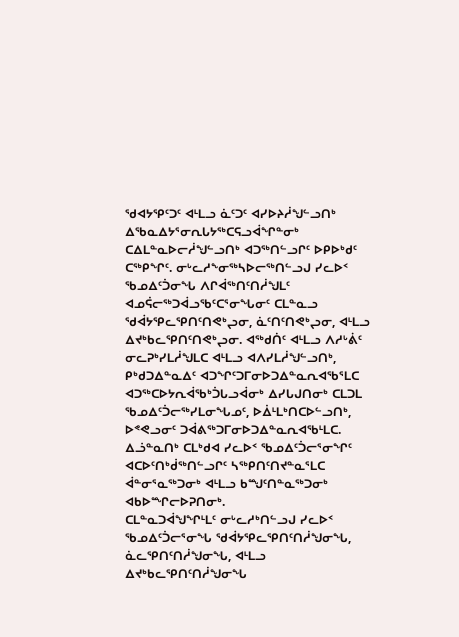ᖁᐊᔭᕿᑦᑐᑦ ᐊᒻᒪᓗ ᓈᑦᑐᑦ ᐊᓯᐅᔨᓲᖑᓪᓗᑎᒃ ᐃᖃᓇᐃᔭᕐᓂᕆᒐᔭᖅᑕᕋᓗᐋᖏᓐᓂᒃ ᑕᐃᒪᓐᓇᐅᓕᓲᖑᓪᓗᑎᒃ ᐊᑐᖅᑎᓪᓗᒋᑦ ᐅᑭᐅᒃᑯᑦ ᑕᖅᑭᖏᑦ. ᓂᒡᓚᓱᖕᓂᖅᓴᐅᓕᖅᑎᓪᓗᒍ ᓯᓚᐅᑉ ᖃᓄᐃᑦᑑᓂᖓ ᐱᒋᐋᖅᑎᑦᑎᓲᖑᒪᑦ ᐊᓄᕌᓕᖅᑐᐋᓗᖃᑦᑕᕐᓂᖓᓂᑦ ᑕᒪᓐᓇᓗ ᖁᐋᔭᕿᓚᕿᑎᑦᑎᕙᒃᖢᓂ, ᓈᑦᑎᑦᑎᕙᒃᖢᓂ, ᐊᒻᒪᓗ ᐃᔪᒃᑲᓚᕿᑎᑦᑎᕙᒃᖢᓂ. ᐊᖅᑯᑏᑦ ᐊᒻᒪᓗ ᐱᓱᒡᕖᑦ ᓂᓚᕈᒃᓯᒪᓲᖑᒪᑕ ᐊᒻᒪᓗ ᐊᐱᓯᒪᓲᖑᓪᓗᑎᒃ, ᑭᒃᑯᑐᐃᓐᓇᐃᑦ ᐊᑐᖏᑦᑐᒥᓂᐅᑐᐃᓐᓇᕆᐊᖃᕐᒪᑕ ᐊᑐᖅᑕᐅᔭᕆᐋᖃᒃᑑᒐᓗᐋᓂᒃ ᐃᓯᒐᒍᑎᓂᒃ ᑕᒪᑐᒪ ᖃᓄᐃᑦᑑᓕᖅᓯᒪᓂᖓᓄᑦ, ᐅᐄᒻᒪᒃᑎᑕᐅᓪᓗᑎᒃ, ᐅᕝᕙᓗᓂᑦ ᑐᐋᕕᖅᑐᒥᓂᐅᑐᐃᓐᓇᕆᐊᖃᒻᒪᑕ. ᐃᓘᓐᓇᑎᒃ ᑕᒪᒃᑯᐊ ᓯᓚᐅᑉ ᖃᓄᐃᑦᑑᓕᕐᓂᖏᑦ ᐊᑕᐅᑦᑎᒃᑰᖅᑎᓪᓗᒋᑦ ᓴᖅᑭᑎᑦᑎᔪᓐᓇᕐᒪᑕ ᐋᓐᓂᕐᓇᖅᑐᓂᒃ ᐊᒻᒪᓗ ᑲᙳᑦᑎᓐᓇᖅᑐᓂᒃ ᐊᑲᐅᙱᓕᐅᕈᑎᓂᒃ.
ᑕᒪᓐᓇᑐᐋᖑᖏᒻᒪᑦ ᓂᒡᓚᓱᒃᑎᓪᓗᒍ ᓯᓚᐅᑉ ᖃᓄᐃᑦᑑᓕᕐᓂᖓ ᖁᐋᔭᕿᓚᕿᑎᑦᑎᓲᖑᓂᖓ, ᓈᓚᕿᑎᑦᑎᓲᖑᓂᖓ, ᐊᒻᒪᓗ ᐃᔪᒃᑲᓚᕿᑎᑦᑎᓲᖑᓂᖓ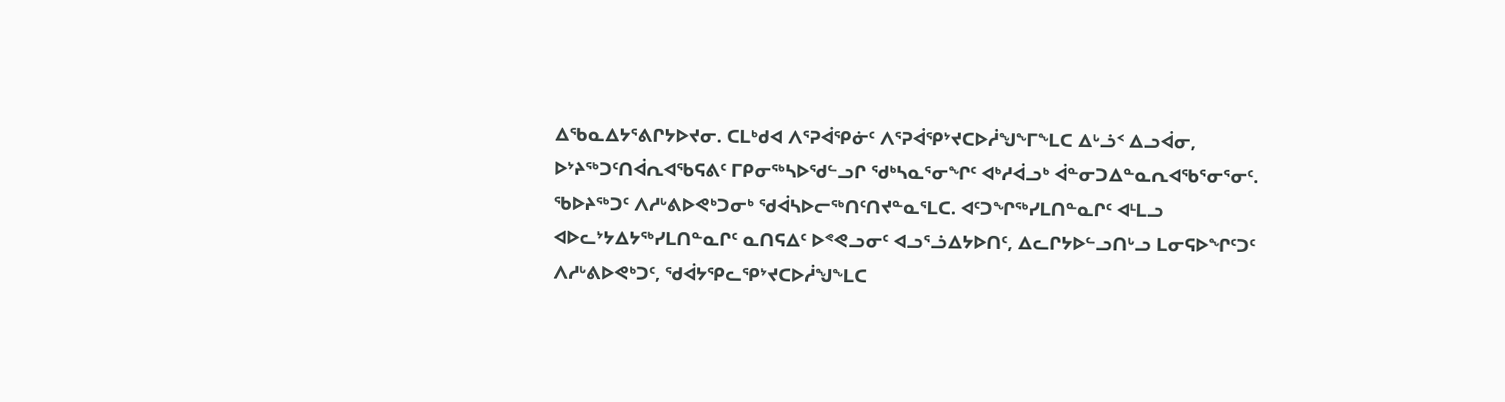ᐃᖃᓇᐃᔭᕐᕕᒋᔭᐅᔪᓂ. ᑕᒪᒃᑯᐊ ᐱᕐᕈᐋᕿᓃᑦ ᐱᕐᕈᐋᕿᔾᔪᑕᐅᓲᖑᖕᒥᖕᒪᑕ ᐃᒡᓘᑉ ᐃᓗᐋᓂ, ᐅᔾᔨᖅᑐᑦᑎᐋᕆᐊᖃᕋᕕᑦ ᒥᑭᓂᖅᓴᐅᖁᓪᓗᒋ ᖁᒃᓴᓇᕐᓂᖏᑦ ᐊᒃᓱᐋᓗᒃ ᐋᓐᓂᑐᐃᓐᓇᕆᐊᖃᕐᓂᕐᓂᑦ. ᖃᐅᔨᖅᑐᑦ ᐱᓱᒡᕕᐅᕙᒃᑐᓂᒃ ᖁᐋᓴᐅᓕᖅᑎᑦᑎᔪᓐᓇᕐᒪᑕ. ᐊᑦᑐᖏᖅᓯᒪᑎᓐᓇᒋᑦ ᐊᒻᒪᓗ ᐊᐅᓚᔾᔭᐃᔭᖅᓯᒪᑎᓐᓇᒋᑦ ᓇᑎᕋᐃᑦ ᐅᕝᕙᓗᓂᑦ ᐊᓗᕐᓘᐃᔭᐅᑎᑦ, ᐃᓚᒋᔭᐅᓪᓗᑎᒡᓗ ᒪᓂᕋᐅᖏᑦᑐᑦ ᐱᓱᒡᕕᐅᕙᒃᑐᑦ, ᖁᐋᔭᕿᓚᕿᔾᔪᑕᐅᓲᖑᖕᒪᑕ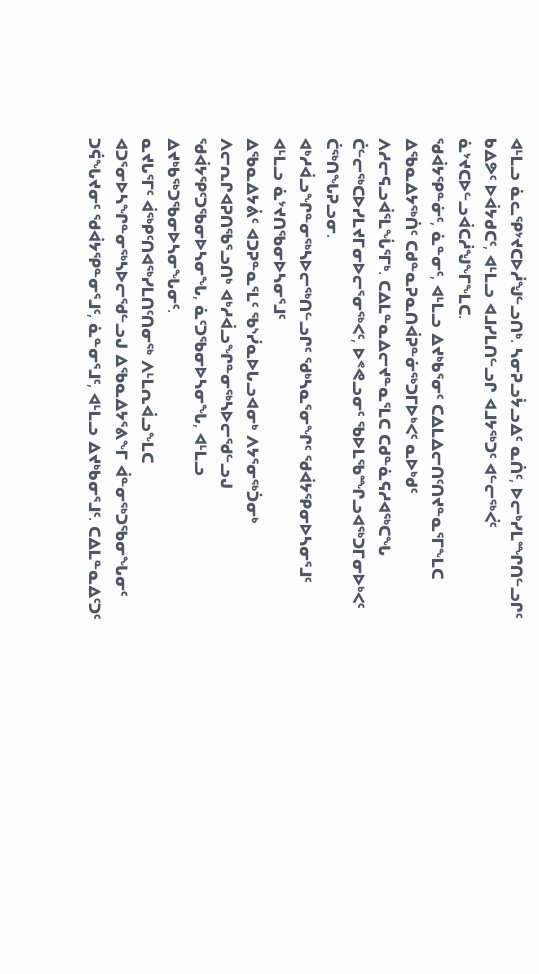ᐊᒻᒪᓗ ᓈᓚᕿᔾᔪᑕᐅᓲᖑᓪᓗᑎᒃ. ᓴᓂᕈᓗᔮᓗᐃᑦ ᓇᑏᑦ, ᐅᓕᒃᓯᒪᙱᑎᓪᓗᒋᑦ ᑲᐃᕗᑦ ᐅᐋᔭᑯᑕᑦ, ᐊᒻᒪᓗ ᐊᒧᓯᒪᑎᓪᓗᒋ ᐊᒧᔭᖅᑐᑦ ᐊᓪᓕᖅᐹᑦ ᓈᔾᔪᑕᐅᓪᓗᐋᑕᓲᖑᖕᒥᖕᒪᑕ.
ᖁᐋᔭᕿᓐᓃᑦ, ᓈᓐᓂᑦ, ᐊᒻᒪᓗ ᐃᔪᒃᑲᕐᓂᑦ ᑕᐃᒪᐃᓕᑎᑦᑎᔪᓐᓇᕐᒥᖕᒪᑕ ᐃᖃᓇᐃᔭᖅᑏᑦ ᑕᑯᓐᓇᕈᓇᑎᐋᕈᓐᓃᖅᑐᒥᐅᒃᐸᑦ ᓇᐅᒃᑯᑦ ᐱᓱᓕᕋᓗᐋᕐᒪᖔᕐᒥᒃ. ᑕᐃᒪᓐᓇᐃᓕᔪᓐᓇᕐᒪᑕ ᑕᑯᓐᓈᕋᓱᐊᖅᑕᖓ ᑖᓪᓕᖅᑕᐅᓯᒪᔪᒥᓂᐅᓕᕐᓂᖅᐸᑦ, ᐅᕝᕙᓗᓂᑦ ᖃᐅᒪᖃᙱᓗᐊᖅᑐᒥᓂᐅᒃᐸᑦ ᑖᖅᑎᖓᕈᓗᓂ.
ᐊᒃᓱᐋᓗᖏᓐᓂᖅᓴᐅᓕᖅᑎᓪᓗᒋᑦ ᖁᒃᓴᓇᕐᓂᖏᑦ ᖁᐋᔭᕿᓂᐅᓴᓂᕐᒧᑦ ᐊᒻᒪᓗ ᓈᔾᔪᑎᖃᓂᐅᓴᓂᕐᒧᑦ
ᐃᖃᓇᐃᔭᕖᑦ ᐊᑐᕈᓐᓇᕐᒪᑦ ᖃᔅᓰᓇᐅᒐᓗᐊᓂᒃ ᐱᔭᕐᓂᖅᑑᓂᒃ ᐱᓕᕆᒋᐊᕈᑎᖃᕐᓗᑎᒃ ᐊᒃᓱᐋᓗᖏᓐᓂᖅᓴᐅᓕᖁᓪᓗᒍ ᖁᐋᔭᕿᑦᑐᖃᓂᐅᓴᓂᖓ, ᓈᑦᑐᖃᓂᐅᓴᓂᖓ, ᐊᒻᒪᓗ ᐃᔪᒃᑲᖅᑐᖃᓂᐅᓴᓂᖓᓂᑦ.
ᓇᔪᒐᕐᒥᑦ ᐋᖅᑭᑦᑎᐊᖅᓯᒪᑎᑦᑎᓂᖅ ᐱᒻᒪᕆᐋᓗᖕᒪᑕ ᐊᑐᕐᓂᐅᓴᖏᓐᓂᖅᓴᐅᓕᖁᓪᓗᒍ ᐃᖃᓇᐃᔭᕐᕕᖕᒥ ᐋᓐᓂᖅᑐᖃᓂᖓᓂᑦ ᑐᕌᖓᔪᓂᑦ ᖁᐋᔭᕿᓐᓂᕐᒧᑦ, ᓈᓐᓂᕐᒧᑦ, ᐊᒻᒪᓗ ᐃᔪᒃᑲᓂᕐᒧᑦ. ᑕᐃᒪᓐᓇᐃᑦᑐᑦ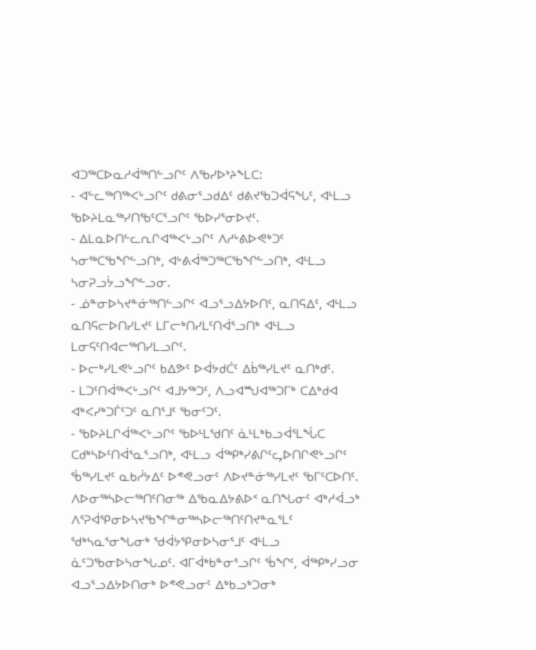ᐊᑐᖅᑕᐅᓇᓱᐋᖅᑎᓪᓗᒋᑦ ᐱᖃᓯᐅᔾᔨᖕᒪᑕ:
- ᐊᓪᓚᖅᑎᖅᐸᒡᓗᒋᑦ ᑯᕕᓂᕐᓗᑯᐃᑦ ᑯᕕᔪᖃᑐᐋᕋᖓᑦ, ᐊᒻᒪᓗ ᖃᐅᔨᒪᓇᖅᓯᑎᖃᑦᑕᕐᓗᒋᑦ ᖃᐅᓯᕐᓂᐅᔪᑦ.
- ᐃᒪᓇᐅᑎᓪᓚᕆᒋᐊᖅᐸᒡᓗᒋᑦ ᐱᓱᒡᕕᐅᕙᒃᑐᑦ ᓴᓂᖅᑕᖃᖏᓪᓗᑎᒃ, ᐊᒡᕕᐋᖅᑐᖅᑕᖃᖏᓪᓗᑎᒃ, ᐊᒻᒪᓗ ᓴᓂᕈᓗᔮᓗᖏᓪᓗᓂ.
- ᓅᓐᓂᐅᓴᔪᓐᓃᖅᑎᓪᓗᒋᑦ ᐊᓗᕐᓗᐃᔭᐅᑎᑦ, ᓇᑎᕋᐃᑦ, ᐊᒻᒪᓗ ᓇᑎᕋᓕᐅᑎᓯᒪᔪᑦ ᒪᒥᓕᒃᑎᓯᒪᑦᑎᐋᕐᓗᑎᒃ ᐊᒻᒪᓗ ᒪᓂᕋᑦᑎᐊᓕᖅᑎᓯᒪᓗᒋᑦ.
- ᐅᓕᒃᓯᒪᕙᒡᓗᒋᑦ ᑲᐃᕗᑦ ᐅᐋᔭᑯᑖᑦ ᐃᑳᖅᓯᒪᔪᑦ ᓇᑎᒃᑯᑦ.
- ᒪᑐᑦᑎᐋᖅᐸᒡᓗᒋᑦ ᐊᒧᔭᖅᑐᑦ, ᐱᓗᐊᙳᐊᖅᑐᒥᒃ ᑕᐃᒃᑯᐊ ᐊᒃᐸᓯᒃᑐᒦᑦᑐᑦ ᓇᑎᕐᒧᑦ ᖃᓂᑦᑐᑦ.
- ᖃᐅᔨᒪᒋᐋᖅᐸᒡᓗᒋᑦ ᖃᐅᒻᒪᖁᑎᑦ ᓈᒻᒪᒃᑲᓗᐋᕐᒪᖔᑕ ᑕᑯᒃᓴᐅᑦᑎᐋᕐᓇᕐᓗᑎᒃ, ᐊᒻᒪᓗ ᐋᖅᑭᒃᓯᕕᒋᑦᖤᐅᑎᒋᕙᒡᓗᒋᑦ ᖄᖅᓯᒪᔪᑦ ᓇᑲᓲᔭᐃᑦ ᐅᕝᕙᓗᓂᑦ ᐱᐅᔪᓐᓃᖅᓯᒪᔪᑦ ᖃᒥᑦᑕᐅᑎᑦ.
ᐱᐅᓂᖅᓴᐅᓕᖅᑎᑦᑎᓂᖅ ᐃᖃᓇᐃᔭᕕᐅᑉ ᓇᑎᖓᓂᑦ ᐊᒃᓱᐋᓗᒃ ᐱᕐᕈᐋᕿᓂᐅᓴᔪᖃᖏᓐᓂᖅᓴᐅᓕᖅᑎᑦᑎᔪᓐᓇᕐᒪᑦ ᖁᒃᓴᓇᕐᓂᖓᓂᒃ ᖁᐋᔭᕿᓂᐅᓴᓂᕐᒧᑦ ᐊᒻᒪᓗ ᓈᑦᑐᖃᓂᐅᓴᓂᖓᓄᑦ. ᐊᒥᐋᒃᑲᓐᓂᕐᓗᒋᑦ ᖄᖏᑦ, ᐋᖅᑭᒃᓯᓗᓂ ᐊᓗᕐᓗᐃᔭᐅᑎᓂᒃ ᐅᕝᕙᓗᓂᑦ ᐃᒃᑲᓗᒃᑐᓂᒃ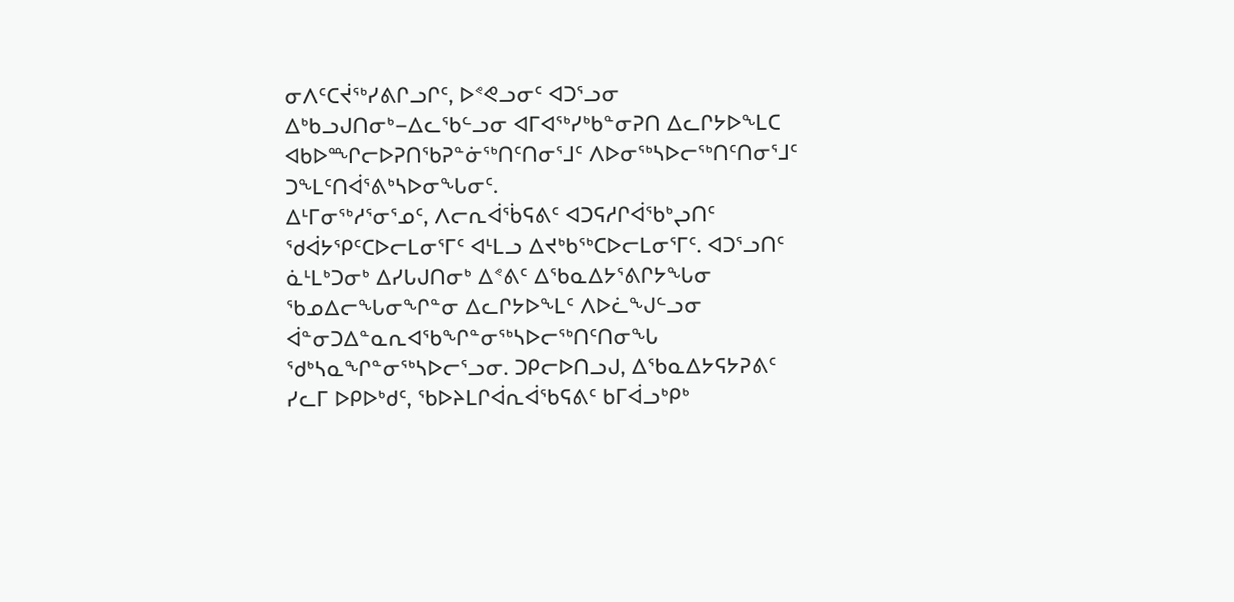ᓂᐱᑦᑕᔫᖅᓯᕕᒋᓗᒋᑦ, ᐅᕝᕙᓗᓂᑦ ᐊᑐᕐᓗᓂ ᐃᒃᑲᓗᒍᑎᓂᒃ−ᐃᓚᖃᓪᓗᓂ ᐊᒥᐊᖅᓯᒃᑲᓐᓂᕈᑎ ᐃᓚᒋᔭᐅᖕᒪᑕ ᐊᑲᐅᙱᓕᐅᕈᑎᖃᕈᓐᓃᖅᑎᑦᑎᓂᕐᒧᑦ ᐱᐅᓂᖅᓴᐅᓕᖅᑎᑦᑎᓂᕐᒧᑦ ᑐᖕᒪᑦᑎᐋᕐᕕᒃᓴᐅᓂᖓᓂᑦ.
ᐃᒻᒥᓂᖅᓱᕐᓂᕐᓄᑦ, ᐱᓕᕆᐋᖄᕋᕕᑦ ᐊᑐᕋᓱᒋᐋᖃᒃᖢᑎᑦ ᖁᐋᔭᕿᑦᑕᐅᓕᒪᓂᕐᒥᑦ ᐊᒻᒪᓗ ᐃᔪᒃᑲᖅᑕᐅᓕᒪᓂᕐᒥᑦ. ᐊᑐᕐᓗᑎᑦ ᓈᒻᒪᒃᑐᓂᒃ ᐃᓯᒐᒍᑎᓂᒃ ᐃᕝᕕᑦ ᐃᖃᓇᐃᔭᕐᕕᒋᔭᖓᓂ ᖃᓄᐃᓕᖓᓂᖏᓐᓂ ᐃᓚᒋᔭᐅᖕᒪᑦ ᐱᐅᓛᖑᓪᓗᓂ ᐋᓐᓂᑐᐃᓐᓇᕆᐊᖃᖏᓐᓂᖅᓴᐅᓕᖅᑎᑦᑎᓂᖓ ᖁᒃᓴᓇᖏᓐᓂᖅᓴᐅᓕᕐᓗᓂ. ᑐᑭᓕᐅᑎᓗᒍ, ᐃᖃᓇᐃᔭᕋᔭᕈᕕᑦ ᓯᓚᒥ ᐅᑭᐅᒃᑯᑦ, ᖃᐅᔨᒪᒋᐋᕆᐋᖃᕋᕕᑦ ᑲᒥᐋᓗᒃᑭᒃ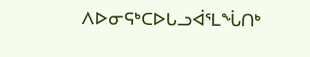ᐱᐅᓂᕋᒃᑕᐅᒐᓗᐋᕐᒪᖔᑎᒃ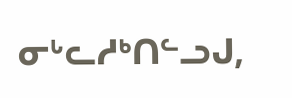ᓂᒡᓚᓱᒃᑎᓪᓗᒍ,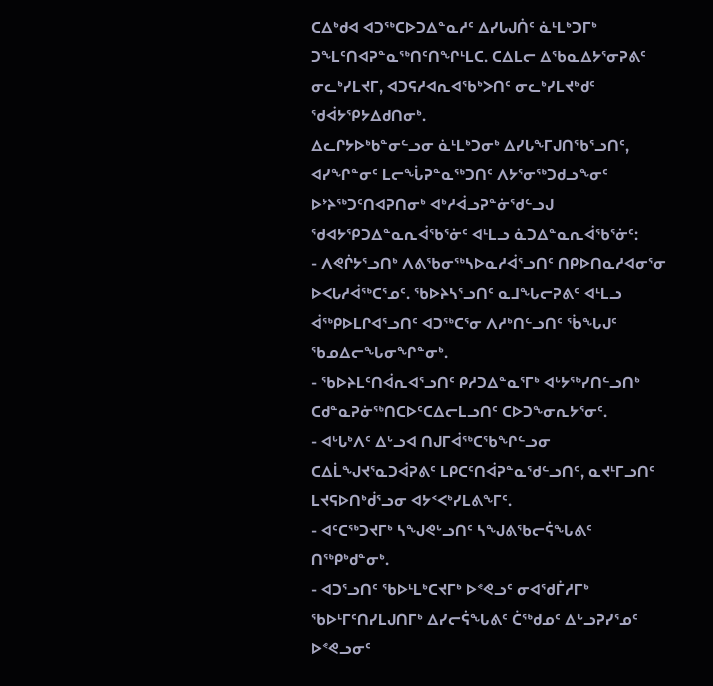ᑕᐃᒃᑯᐊ ᐊᑐᖅᑕᐅᑐᐃᓐᓇᓱᑦ ᐃᓯᒐᒍᑏᑦ ᓈᒻᒪᒃᑐᒥᒃ ᑐᖕᒪᑦᑎᐊᕈᓐᓇᖅᑎᑦᑎᖏᒻᒪᑕ. ᑕᐃᒪᓕ ᐃᖃᓇᐃᔭᕐᓂᕈᕕᑦ ᓂᓚᒃᓯᒪᔪᒥ, ᐊᑐᕋᓱᐊᕆᐊᖃᒃᐳᑎᑦ ᓂᓚᒃᓯᒪᔪᒃᑯᑦ ᖁᐋᔭᕿᔭᐃᑯᑎᓂᒃ.
ᐃᓚᒋᔭᐅᒃᑲᓐᓂᓪᓗᓂ ᓈᒻᒪᒃᑐᓂᒃ ᐃᓯᒐᖕᒥᒍᑎᖃᕐᓗᑎᑦ, ᐊᓯᖏᓐᓂᑦ ᒪᓕᖔᕈᓐᓇᖅᑐᑎᑦ ᐱᔭᕐᓂᖅᑐᑯᓗᖕᓂᑦ ᐅᔾᔨᖅᑐᑦᑎᐊᕈᑎᓂᒃ ᐊᒃᓱᐋᓗᕈᓐᓃᖁᓪᓗᒍ ᖁᐊᔭᕿᑐᐃᓐᓇᕆᐋᖃᕐᓃᑦ ᐊᒻᒪᓗ ᓈᑐᐃᓐᓇᕆᐋᖃᕐᓃᑦ:
- ᐱᕙᒌᔭᕐᓗᑎᒃ ᐱᕕᖃᓂᖅᓴᐅᓇᓱᐋᕐᓗᑎᑦ ᑎᑭᐅᑎᓇᓱᐊᓂᕐᓂ ᐅᐸᒐᓱᐋᖅᑕᕐᓄᑦ. ᖃᐅᔨᓴᕐᓗᑎᑦ ᓇᒧᖓᓕᕈᕕᑦ ᐊᒻᒪᓗ ᐋᖅᑭᐅᒪᒋᐊᕐᓗᑎᑦ ᐊᑐᖅᑕᕐᓂ ᐱᓱᒃᑎᓪᓗᑎᑦ ᖄᖓᒍᑦ ᖃᓄᐃᓕᖓᓂᖏᓐᓂᒃ.
- ᖃᐅᔨᒪᑦᑎᐋᕆᐊᕐᓗᑎᑦ ᑭᓱᑐᐃᓐᓇᕐᒥᒃ ᐊᒡᔭᖅᓯᑎᓪᓗᑎᒃ ᑕᑯᓐᓇᕈᓃᖅᑎᑕᐅᑦᑕᐃᓕᒪᓗᑎᑦ ᑕᐅᑐᖕᓂᕆᔭᕐᓂᑦ.
- ᐊᒡᒐᒃᐱᑦ ᐃᒡᓗᐊ ᑎᒍᒥᐋᖅᑕᖃᖏᓪᓗᓂ ᑕᐃᒫᖑᔪᕐᓇᑐᐋᕈᕕᑦ ᒪᑭᑕᑦᑎᐋᕈᓐᓇᖁᓪᓗᑎᑦ, ᓇᔪᒻᒥᓗᑎᑦ ᒪᔪᕋᐅᑎᒃᑰᕐᓗᓂ ᐊᔭᑉᐸᒃᓯᒪᕕᖕᒥᑦ.
- ᐊᑦᑕᖅᑐᔪᒥᒃ ᓴᖑᕙᒡᓗᑎᑦ ᓴᖑᕕᖃᓕᕌᖓᕕᑦ ᑎᖅᑭᒃᑯᓐᓂᒃ.
- ᐊᑐᕐᓗᑎᑦ ᖃᐅᒻᒪᒃᑕᔪᒥᒃ ᐅᕝᕙᓗᑦ ᓂᐊᖁᒦᓱᒥᒃ ᖃᐅᒻᒥᑦᑎᓯᒪᒍᑎᒥᒃ ᐃᓯᓕᕌᖓᕕᑦ ᑖᖅᑯᓄᑦ ᐃᒡᓗᕈᓯᕐᓄᑦ ᐅᕝᕙᓗᓂᑦ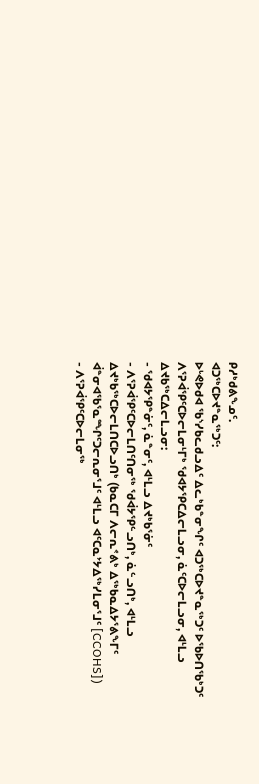ᑭᓱᒃᑯᕕᖕᓄᑦ.
ᐊᑐᖅᑕᐅᔪᓐᓇᖅᑐᑦ:
ᐅᒡᕙᐅᑯᐊ ᖃᔅᓯᑲᓚᑯᓗᐃᑦ ᐃᓚᒃᑲᓐᓂᖏᑦ ᐊᑐᖅᑕᐅᔪᓐᓇᖅᑐᑦ ᐅᖃᐅᑎᖃᒃᑐᑦ ᐱᕐᕈᐋᕿᑦᑕᐅᓕᒪᓂᒻᒥᒃ ᖁᐊᔭᕿᑕᐃᓕᒪᓗᓂ, ᓈᑦᑕᐅᓕᒪᓗᓂ, ᐊᒻᒪᓗ ᐃᔪᑲᖅᑕᐃᓕᒪᓗᓂ:
- ᖁᐊᔭᕿᓐᓃᑦ, ᓈᓐᓂᑦ, ᐊᒻᒪᓗ ᐃᔪᒃᑲᕐᓃᑦ
- ᐱᕐᕈᐋᕿᑦᑕᐅᓕᒪᑎᑦᑎᓂᖅ ᖁᐋᔭᕿᓪᓗᑎᒃ, ᓈᓪᓗᑎᒃ, ᐊᒻᒪᓗ ᐃᔪᒃᑲᖅᑕᐅᓕᒪᑎᑕᐅᓗᑎᒃ (ᑲᓇᑕᒥ ᐱᓕᕆᕝᕕᒃ ᐃᖅᑲᓇᐃᔭᕐᕕᖕᒥᑦ ᐋᓐᓂᐊᖃᕐᓇᙱᑦᑐᓕᕆᓂᕐᒧᑦ ᐊᒻᒪᓗ ᐊᑦᑕᓇᔾᔭᐃᖅᓯᒪᓂᕐᒧᑦ [CCOHS])
- ᐱᕐᕈᐋᕿᑦᑕᐅᓕᒪᓂᖅ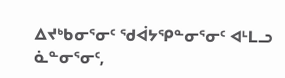ᐃᔪᒃᑲᓂᕐᓂᑦ ᖁᐋᔭᕿᓐᓂᕐᓂᑦ ᐊᒻᒪᓗ ᓈᓐᓂᕐᓂᑦ,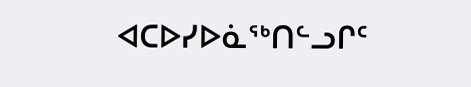ᐊᑕᐅᓯᐅᓈᖅᑎᓪᓗᒋᑦ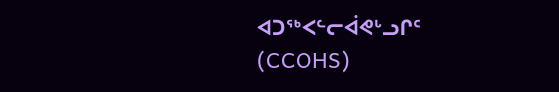ᐊᑐᖅᐸᓪᓕᐋᕙᒡᓗᒋᑦ (CCOHS)